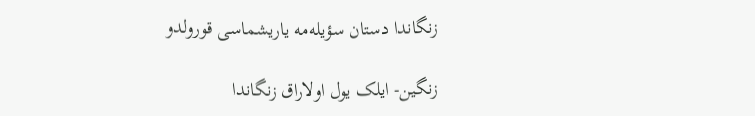زنگاندا دستان سؤیله‌مه یاریشماسی قورولدو

زنگین- ایلک یول اولاراق زنگاندا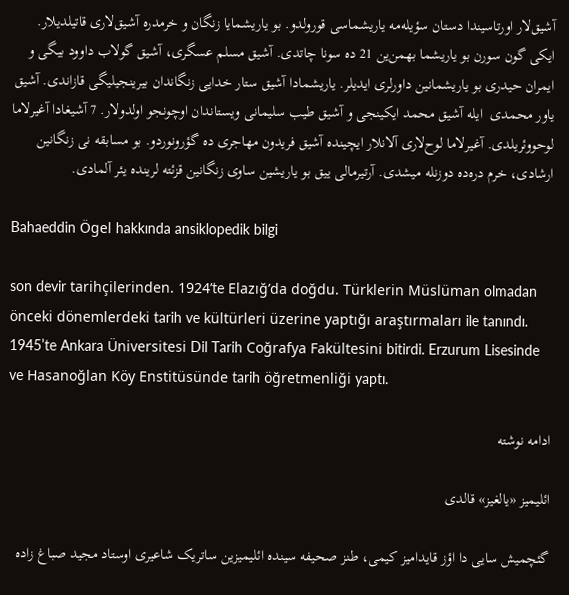آشیق‌لار اورتاسیندا دستان سؤیله‌مه یاریشماسی قورولدو. بو یاریشمایا زنگان و خرمدره آشیق‌لاری قاتیلدیلار. ایکی گون سورن بو یاریشما بهمن‌ین 21 ده سونا چاتدی. آشیق مسلم عسگری، آشیق گولاب داوود بیگی و ایمران حیدری بو یاریشمانین داورلری ایدیلر. یاریشمادا آشیق ستار خدایی زنگاندان بیرینجیلیگی قازاندی. آشیق یاور محمدی  ایله آشیق محمد ایکینجی و آشیق طیب سلیمانی ویستاندان اوچونجو اولدولار. 7 آشیغا‌دا آغیرلاما لوحووئریلدی. آغیرلاما لوح‌لاری آلانلار ایچینده آشیق فریدون مهاجری ده گؤرونوردو. بو مسابقه نی زنگانین ارشادی، خرم دره‌ده دوزنله میشدی. آرتیرمالی ییق بو یاریشین ساوی زنگانین قزئته لرینده یئر آلمادی.

Bahaeddin Ögel hakkında ansiklopedik bilgi

son devir tarihçilerinden. 1924’te Elazığ’da doğdu. Türklerin Müslüman olmadan önceki dönemlerdeki tarih ve kültürleri üzerine yaptığı araştırmaları ile tanındı. 1945’te Ankara Üniversitesi Dil Tarih Coğrafya Fakültesini bitirdi. Erzurum Lisesinde ve Hasanoğlan Köy Enstitüsünde tarih öğretmenliği yaptı.

ادامه نوشته

ائلیمیز «یالغیز» قالدی

گئچمیش سایی دا اؤز قایدامیز کیمی، طنز صحیفه سینده ائلیمیزین ساتریک شاعیری اوستاد مجید صباغ زاده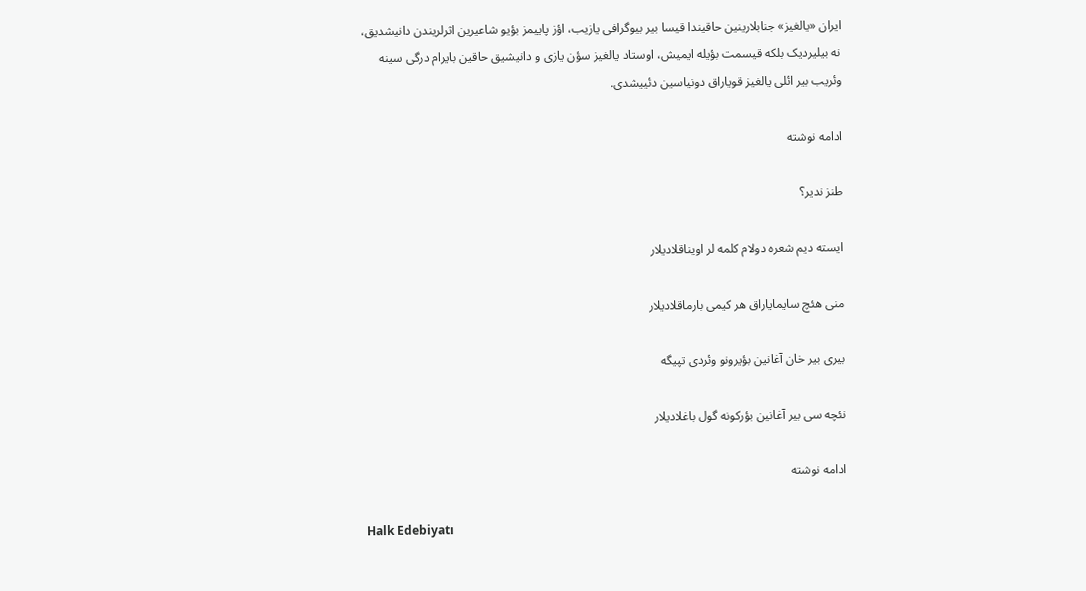ایران «یالغیز» جنابلارینین حاقیندا قیسا بیر بیوگرافی یازیب، اؤز پاییمز بؤیو شاعیرین اثرلریندن دانیشدیق، نه بیلیردیک بلکه قیسمت بؤیله ایمیش، اوستاد یالغیز سؤن یازی و دانیشیق حاقین بایرام درگی سینه وئریب بیر ائلی یالغیز قویاراق دونیاسین دئییشدی.

ادامه نوشته

طنز ندیر؟

ایسته دیم شعره دولام کلمه لر اویناقلادیلار

منی هئچ سایمایاراق هر کیمی بارماقلادیلار

بیری بیر خان آغانین بؤیرونو وئردی تپیگه

نئچه سی بیر آغانین بؤرکونه گول باغلادیلار

ادامه نوشته

Halk Edebiyatı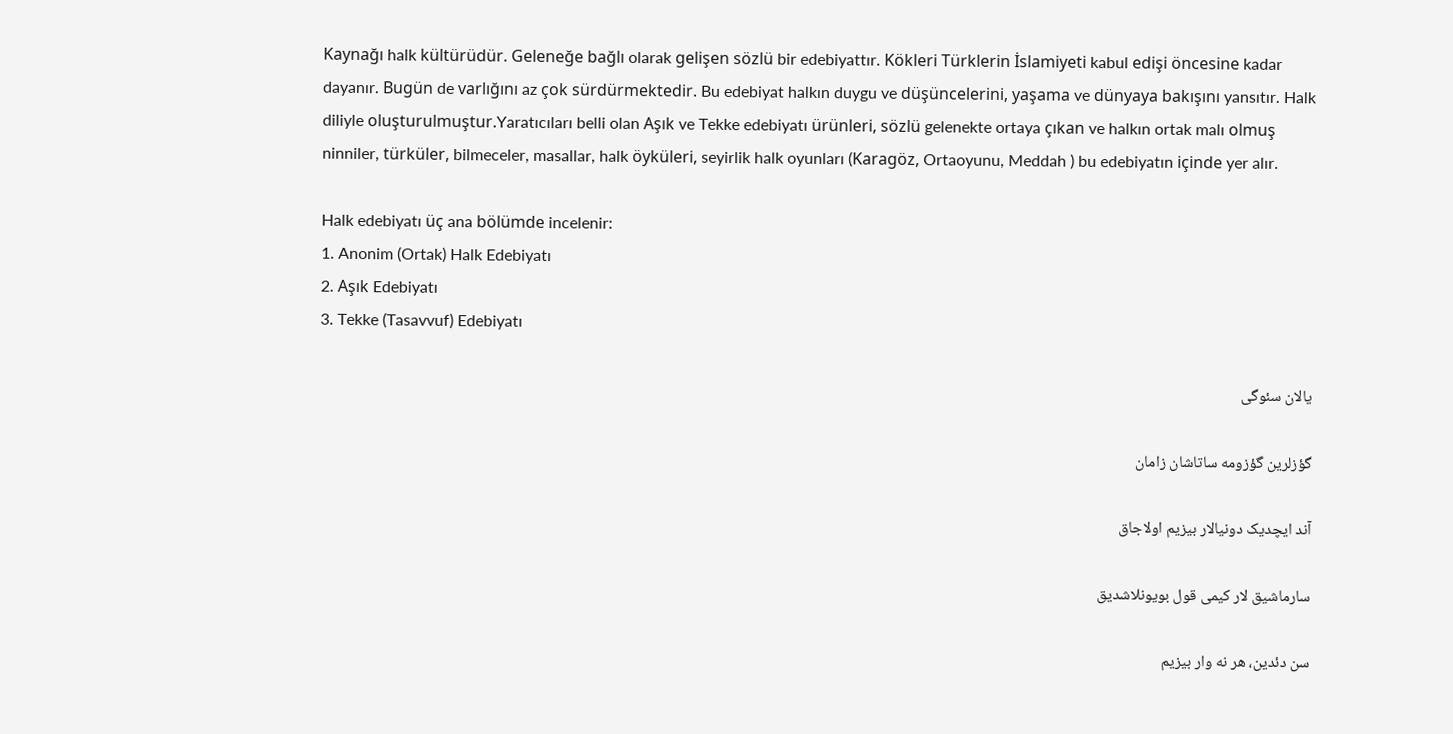Kaynağı halk kültürüdür. Geleneğe bağlı olarak gelişen sözlü bir edebiyattır. Kökleri Türklerin İslamiyeti kabul edişi öncesine kadar dayanır. Bugün de varlığını az çok sürdürmektedir. Bu edebiyat halkın duygu ve düşüncelerini, yaşama ve dünyaya bakışını yansıtır. Halk diliyle oluşturulmuştur.Yaratıcıları belli olan Aşık ve Tekke edebiyatı ürünleri, sözlü gelenekte ortaya çıkan ve halkın ortak malı olmuş ninniler, türküler, bilmeceler, masallar, halk öyküleri, seyirlik halk oyunları (Karagöz, Ortaoyunu, Meddah ) bu edebiyatın içinde yer alır.

Halk edebiyatı üç ana bölümde incelenir:
1. Anonim (Ortak) Halk Edebiyatı
2. Aşık Edebiyatı
3. Tekke (Tasavvuf) Edebiyatı

یالان سئوگی

گؤزلرین گؤزومه ساتاشان زامان

آند ایچدیک دونیالار بیزیم اولاجاق

سارماشیق لار کیمی قول بویونلاشدیق

سن دئدین، هر نه وار بیزیم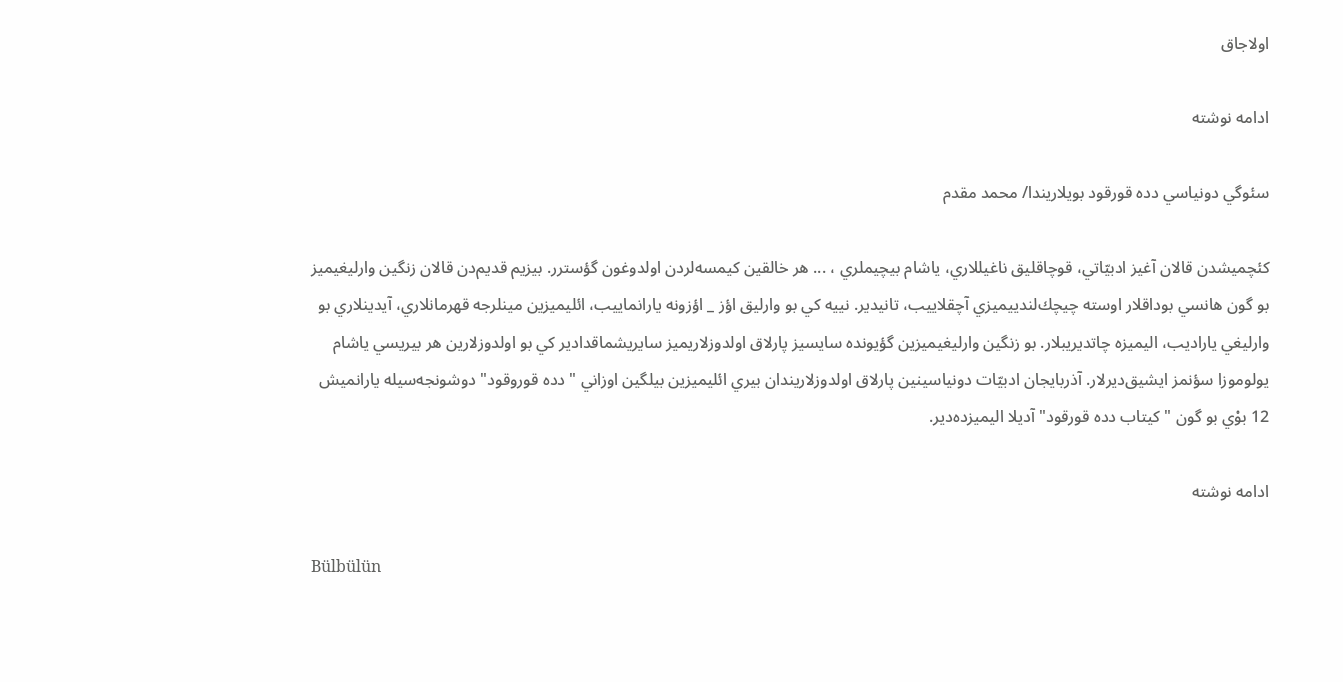اولاجاق

ادامه نوشته

سئوگي دونياسي دده قورقود بويلاريندا/ محمد مقدم

كئچميشدن قالان آغيز ادبيّاتي، قوچاقليق ناغيللاري، ياشام بيچيملري ، ... هر خالقين كيمسه‌لردن اولدوغون گؤسترر. بيزيم قديم‌دن قالان زنگين وارليغيميز بو گون هانسي بوداقلار اوسته چيچك‌لندييميزي آچقلاييب، تانيدير. نييه كي بو وارليق اؤز _ اؤزونه يارانماييب، ائليميزين مينلرجه قهرمانلاري، آيدينلاري بو وارليغي ياراديب، اليميزه چاتديريبلار. بو زنگين وارليغيميزين گؤيونده سايسيز پارلاق اولدوزلاريميز سايريشماقدادير كي بو اولدوزلارين هر بيريسي ياشام يولوموزا سؤنمز ايشيق‌ديرلار. آذربايجان ادبيّات دونياسينين پارلاق اولدوزلاريندان بيري ائليميزين بيلگين اوزاني " دده قوروقود" دوشونجه‌سيله يارانميش 12 بوْي بو گون " كيتاب دده قورقود" آديلا اليميزده‌دير.

ادامه نوشته

Bülbülün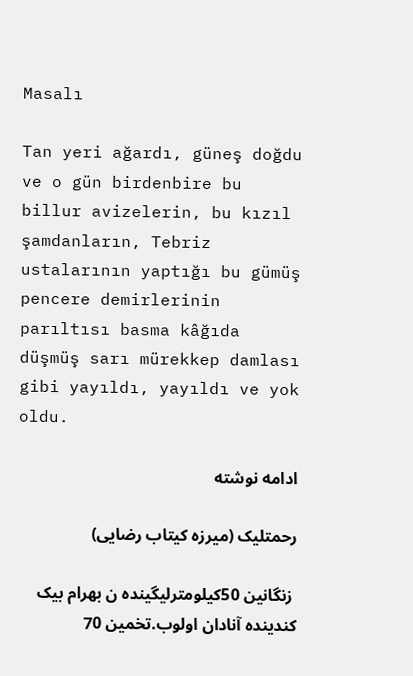Masalı

Tan yeri ağardı, güneş doğdu ve o gün birdenbire bu billur avizelerin, bu kızıl şamdanların, Tebriz ustalarının yaptığı bu gümüş pencere demirlerinin parıltısı basma kâğıda düşmüş sarı mürekkep damlası gibi yayıldı, yayıldı ve yok oldu.

ادامه نوشته

رحمتلیک (میرزه کیتاب رضایی)

 زنگانین 50کیلومترلیگینده ن بهرام بیک کندینده آنادان اولوب.تخمین 70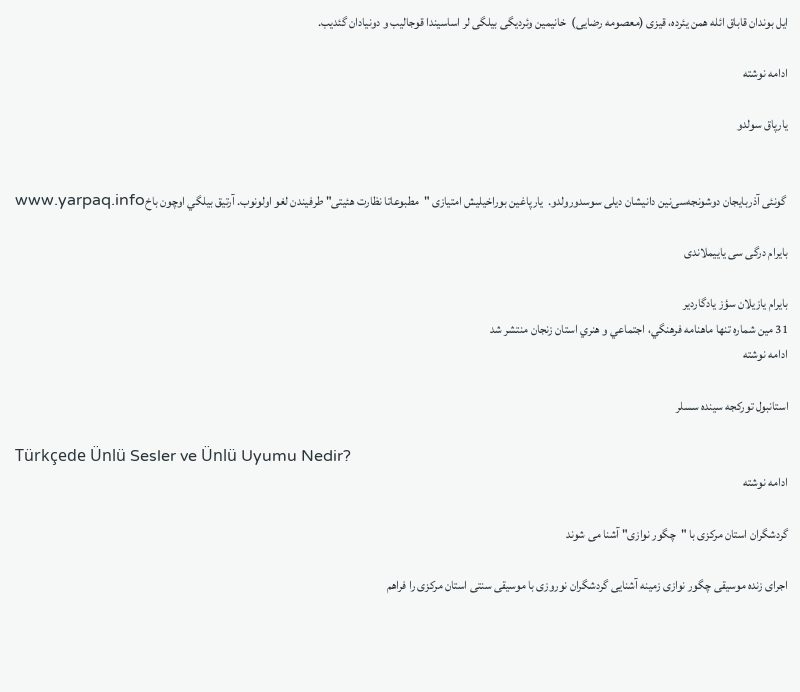ایل بوندان قاباق ائله همن یئرده، قیزی (معصومه رضایی)  خانیمین وئردیگی بیلگی لر اساسیندا قوجالیب و دونیادان گئدیب.

ادامه نوشته

یارپاق سولدو


 گونئی آذربایجان دوشونجه‌سی‌نین دانیشان دیلی سوسدورولدو.  یارپاغین بوراخیلیش امتیازی‌ "مطبوعاتا نظارت هئیتی‌" طرفیندن لغو اولونوب. آرتيق بيلگي اوچون باخwww.yarpaq.info

بایرام درگی سی یاییملاندی

بایرام یازیلان سؤز یادگاردیر
31 مين شماره تنها ماهنامه فرهنگي، اجتماعي و هنري استان زنجان منتشر شد
ادامه نوشته

استانبول تورکجه سینده سسلر

Türkçede Ünlü Sesler ve Ünlü Uyumu Nedir?
ادامه نوشته

گردشگران استان مرکزی با "چگور نوازی" آشنا می شوند

اجرای زنده موسیقی چگور نوازی زمینه آشنایی گردشگران نوروزی با موسیقی سنتی استان مرکزی را فراهم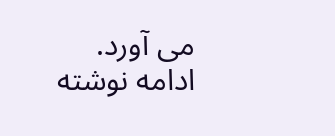می ‌آورد.
ادامه نوشته